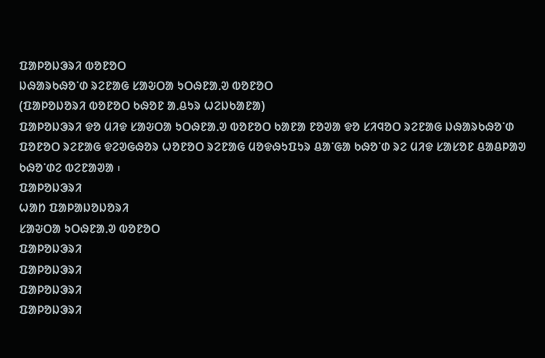ᱯᱟᱞᱚᱡᱳᱨᱤ ᱵᱚᱱᱚᱛ
ᱡᱷᱟᱨᱠᱷᱚᱸᱰ ᱨᱮᱱᱟᱜ ᱥᱟᱶᱛᱟ ᱩᱛᱷᱱᱟᱹᱣ ᱵᱚᱱᱚᱛ
(ᱯᱟᱞᱚᱡᱚᱨᱤ ᱵᱚᱱᱚᱛ ᱠᱷᱚᱱ ᱟᱹᱪᱩᱨ ᱦᱮᱡᱠᱟᱱᱟ)
ᱯᱟᱞᱚᱡᱳᱨᱤ ᱫᱚ ᱢᱤᱫ ᱥᱟᱶᱛᱟ ᱩᱛᱷᱱᱟᱹᱣ ᱵᱚᱱᱚᱛ ᱠᱟᱱᱟ ᱱᱚᱣᱟ ᱫᱚ ᱥᱤᱧᱚᱛ ᱨᱮᱱᱟᱜ ᱡᱷᱟᱨᱠᱷᱚᱸᱰ ᱯᱚᱱᱚᱛ ᱨᱮᱱᱟᱜ ᱫᱮᱣᱜᱷᱚᱨ ᱦᱚᱱᱚᱛ ᱨᱮᱱᱟᱜ ᱢᱚᱫᱷᱩᱯᱩᱨ ᱪᱟᱸᱜᱟ ᱠᱷᱚᱸᱰ ᱨᱮ ᱢᱤᱫ ᱥᱟᱥᱚᱱ ᱪᱟᱪᱞᱟᱣ ᱠᱷᱚᱸᱰᱮ ᱵᱮᱱᱟᱣᱟ ᱾
ᱯᱟᱞᱚᱡᱳᱨᱤ
ᱦᱟᱴ ᱯᱟᱞᱟᱡᱚᱡᱚᱨᱤ
ᱥᱟᱶᱛᱟ ᱩᱛᱷᱱᱟᱹᱣ ᱵᱚᱱᱚᱛ
ᱯᱟᱞᱚᱡᱳᱨᱤ
ᱯᱟᱞᱚᱡᱳᱨᱤ
ᱯᱟᱞᱚᱡᱳᱨᱤ
ᱯᱟᱞᱚᱡᱳᱨᱤ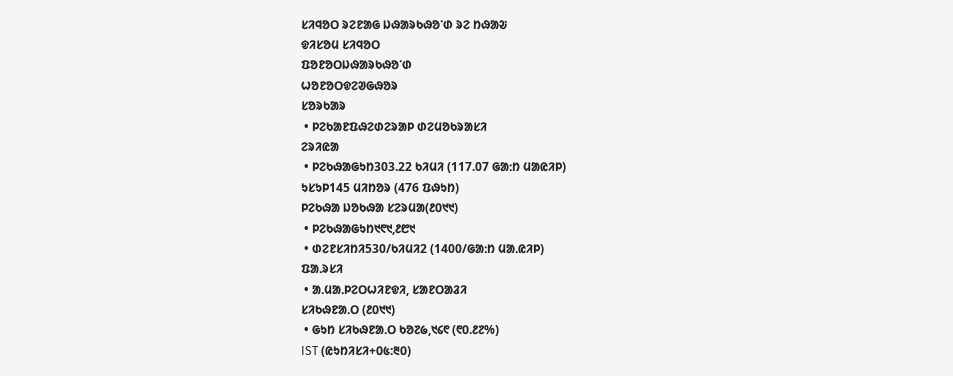ᱥᱤᱧᱚᱛ ᱨᱮᱱᱟᱜ ᱡᱷᱟᱨᱠᱷᱚᱸᱰ ᱨᱮ ᱴᱷᱟᱶ
ᱫᱤᱥᱚᱢ ᱥᱤᱧᱚᱛ
ᱯᱚᱱᱚᱛᱡᱷᱟᱨᱠᱷᱚᱸᱰ
ᱦᱚᱱᱚᱛᱫᱮᱣᱜᱷᱚᱨ
ᱥᱚᱨᱠᱟᱨ
 • ᱞᱮᱠᱟᱱᱯᱷᱮᱰᱮᱨᱟᱞ ᱰᱮᱢᱚᱠᱨᱟᱥᱤ
ᱮᱨᱤᱭᱟ
 • ᱞᱮᱠᱷᱟᱜᱩᱴ303.22 ᱠᱤᱢᱤ (117.07 ᱜᱟᱺᱴ ᱢᱟᱭᱤᱞ)
ᱩᱥᱩᱞ145 ᱢᱤᱴᱚᱨ (476 ᱯᱷᱩᱴ)
ᱞᱮᱠᱷᱟ ᱡᱚᱠᱷᱟ ᱥᱮᱨᱢᱟ(᱒᱐᱑᱑)
 • ᱞᱮᱠᱷᱟᱜᱩᱴ᱑᱖᱑,᱒᱘᱑
 • ᱰᱮᱱᱥᱤᱴᱤ530/ᱠᱤᱢᱤ2 (1400/ᱜᱟᱺᱴ ᱢᱟᱹᱭᱤᱞ)
ᱯᱟᱹᱨᱥᱤ
 • ᱟᱹᱢᱟᱹᱞᱮᱛᱦᱤᱱᱫᱤ, ᱥᱟᱱᱛᱟᱲᱤ
ᱥᱤᱠᱷᱱᱟᱹᱛ (᱒᱐᱑᱑)
 • ᱜᱩᱴ ᱥᱤᱠᱷᱱᱟᱹᱛ ᱠᱚ᱗᱙,᱑᱔᱖ (᱖᱐.᱒᱗%)
IST (ᱭᱩᱴᱤᱥᱤ+᱐᱕:᱓᱐)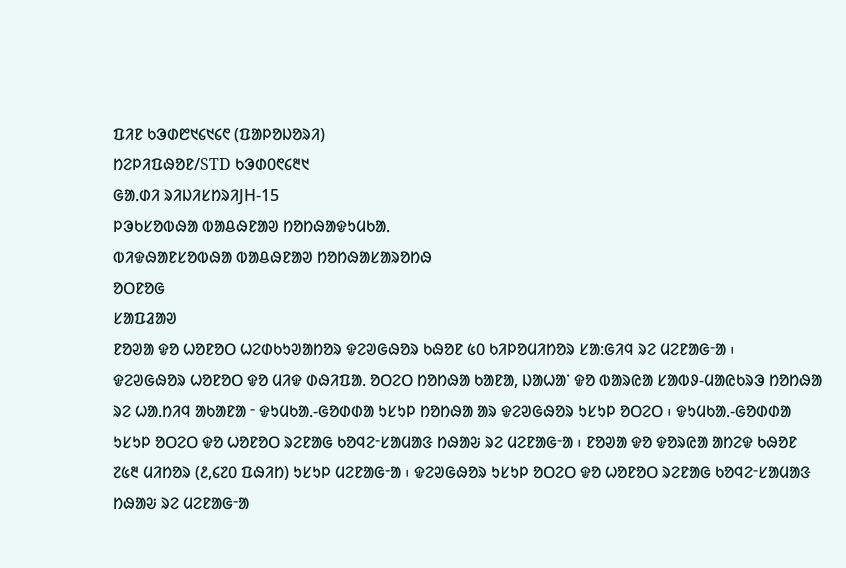ᱯᱤᱱ ᱠᱳᱰ᱘᱑᱔᱑᱔᱖ (ᱯᱟᱞᱚᱡᱚᱨᱤ)
ᱴᱮᱞᱤᱯᱷᱚᱱ/STD ᱠᱳᱰ᱐᱖᱔᱓᱑
ᱜᱟᱹᱰᱤ ᱨᱤᱡᱤᱥᱴᱨᱤJH-15
ᱞᱳᱠᱥᱚᱵᱷᱟ ᱵᱟᱪᱷᱱᱟᱣ ᱴᱚᱴᱷᱟᱫᱩᱢᱠᱟᱹ
ᱵᱤᱫᱷᱟᱱᱥᱚᱵᱷᱟ ᱵᱟᱪᱷᱱᱟᱣ ᱴᱚᱴᱷᱟᱥᱟᱨᱚᱴᱷ
ᱚᱛᱱᱚᱜ
ᱥᱟᱯᱲᱟᱣ
ᱱᱚᱣᱟ ᱫᱚ ᱦᱚᱱᱚᱛ ᱦᱮᱰᱠᱩᱣᱟᱴᱚᱨ ᱫᱮᱣᱜᱷᱚᱨ ᱠᱷᱚᱱ ᱕᱐ ᱠᱤᱞᱚᱢᱤᱴᱚᱨ ᱥᱟ:ᱜᱤᱧ ᱨᱮ ᱢᱮᱱᱟᱜᱼᱟ ᱾
ᱫᱮᱣᱜᱷᱚᱨ ᱦᱚᱱᱚᱛ ᱫᱚ ᱢᱤᱫ ᱰᱷᱤᱯᱟᱹ ᱚᱛᱮᱛ ᱴᱚᱴᱷᱟ ᱠᱟᱱᱟ, ᱡᱟᱦᱟᱸ ᱫᱚ ᱵᱟᱨᱭᱟ ᱥᱟᱵᱽ-ᱢᱟᱭᱠᱨᱳ ᱴᱚᱴᱷᱟ ᱨᱮ ᱦᱟᱹᱴᱤᱧ ᱟᱠᱟᱱᱟ ᱼ ᱫᱩᱢᱠᱟᱹ-ᱜᱚᱰᱰᱟ ᱩᱥᱩᱞ ᱴᱚᱴᱷᱟ ᱟᱨ ᱫᱮᱣᱜᱷᱚᱨ ᱩᱥᱩᱞ ᱚᱛᱮᱛ ᱾ ᱫᱩᱢᱠᱟᱹ-ᱜᱚᱰᱰᱟ ᱩᱥᱩᱞ ᱚᱛᱮᱛ ᱫᱚ ᱦᱚᱱᱚᱛ ᱨᱮᱱᱟᱜ ᱠᱚᱧᱮᱼᱥᱟᱢᱟᱝ ᱴᱷᱟᱶ ᱨᱮ ᱢᱮᱱᱟᱜᱼᱟ ᱾ ᱱᱚᱣᱟ ᱫᱚ ᱫᱚᱨᱭᱟ ᱟᱴᱮᱫ ᱠᱷᱚᱱ ᱗᱕᱓ ᱢᱤᱴᱚᱨ (᱒,᱔᱗᱐ ᱯᱷᱤᱴ) ᱩᱥᱩᱞ ᱢᱮᱱᱟᱜᱼᱟ ᱾ ᱫᱮᱣᱜᱷᱚᱨ ᱩᱥᱩᱞ ᱚᱛᱮᱛ ᱫᱚ ᱦᱚᱱᱚᱛ ᱨᱮᱱᱟᱜ ᱠᱚᱧᱮᱼᱥᱟᱢᱟᱝ ᱴᱷᱟᱶ ᱨᱮ ᱢᱮᱱᱟᱜᱼᱟ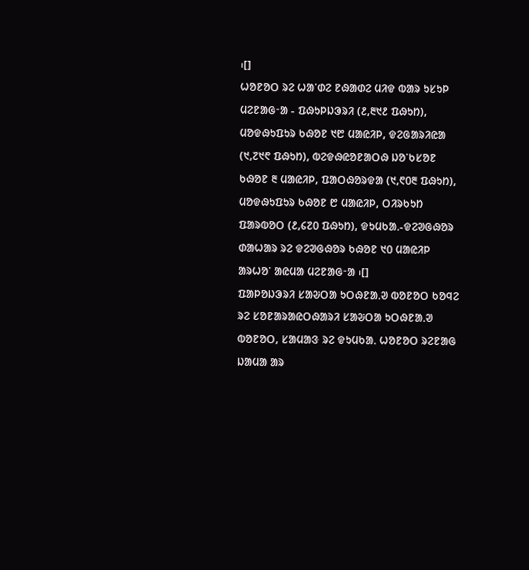᱾[]
ᱦᱚᱱᱚᱛ ᱨᱮ ᱦᱟᱸᱰᱮ ᱱᱷᱟᱰᱮ ᱢᱤᱫ ᱵᱟᱨ ᱩᱥᱩᱞ ᱢᱮᱱᱟᱜᱼᱟ - ᱯᱷᱩᱞᱡᱳᱨᱤ (᱒,᱓᱑᱒ ᱯᱷᱩᱴ), ᱢᱚᱫᱷᱩᱯᱩᱨ ᱠᱷᱚᱱ ᱑᱘ ᱢᱟᱭᱤᱞ, ᱫᱮᱜᱟᱨᱤᱭᱟ (᱑,᱗᱑᱖ ᱯᱷᱩᱴ), ᱵᱮᱫᱷᱭᱚᱱᱟᱛᱷ ᱡᱚᱸᱠᱥᱚᱱ ᱠᱷᱚᱱ ᱓ ᱢᱟᱭᱤᱞ, ᱯᱟᱛᱷᱚᱨᱫᱟ (᱑,᱖᱐᱓ ᱯᱷᱩᱴ), ᱢᱚᱫᱷᱩᱯᱩᱨ ᱠᱷᱚᱱ ᱘ ᱢᱟᱭᱤᱞ, ᱛᱤᱨᱠᱩᱴ ᱯᱟᱨᱵᱚᱛ (᱒,᱔᱗᱐ ᱯᱷᱩᱴ), ᱫᱩᱢᱠᱟᱹ-ᱫᱮᱣᱜᱷᱚᱨ ᱰᱟᱦᱟᱨ ᱨᱮ ᱫᱮᱣᱜᱷᱚᱨ ᱠᱷᱚᱱ ᱑᱐ ᱢᱟᱭᱤᱞ ᱟᱨᱦᱚᱸ ᱟᱭᱢᱟ ᱢᱮᱱᱟᱜᱼᱟ ᱾[]
ᱯᱟᱞᱚᱡᱳᱨᱤ ᱥᱟᱶᱛᱟ ᱩᱛᱷᱱᱟᱹᱣ ᱵᱚᱱᱚᱛ ᱠᱚᱧᱮ ᱨᱮ ᱥᱚᱱᱟᱨᱟᱭᱛᱷᱟᱨᱤ ᱥᱟᱶᱛᱟ ᱩᱛᱷᱱᱟᱹᱣ ᱵᱚᱱᱚᱛ, ᱥᱟᱢᱟᱝ ᱨᱮ ᱫᱩᱢᱠᱟᱹ ᱦᱚᱱᱚᱛ ᱨᱮᱱᱟᱜ ᱡᱟᱢᱟ ᱟᱨ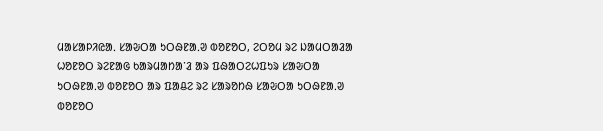ᱢᱟᱥᱟᱞᱤᱭᱟᱹ ᱥᱟᱶᱛᱟ ᱩᱛᱷᱱᱟᱹᱣ ᱵᱚᱱᱚᱛ, ᱮᱛᱚᱢ ᱨᱮ ᱡᱟᱢᱛᱟᱲᱟ ᱦᱚᱱᱚᱛ ᱨᱮᱱᱟᱜ ᱠᱟᱨᱢᱟᱴᱟᱸᱲ ᱟᱨ ᱯᱷᱟᱛᱮᱦᱯᱩᱨ ᱥᱟᱶᱛᱟ ᱩᱛᱷᱱᱟᱹᱣ ᱵᱚᱱᱚᱛ ᱟᱨ ᱯᱟᱪᱮ ᱨᱮ ᱥᱟᱨᱚᱴᱷ ᱥᱟᱶᱛᱟ ᱩᱛᱷᱱᱟᱹᱣ ᱵᱚᱱᱚᱛ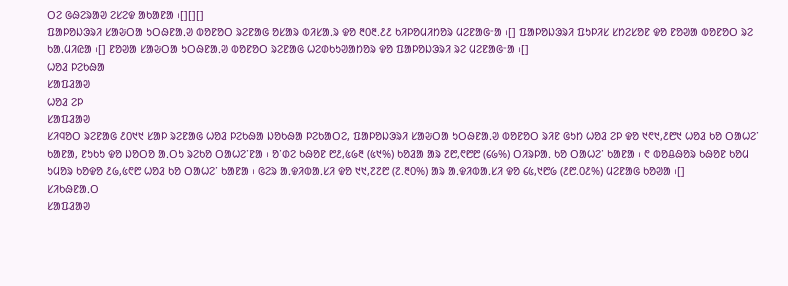ᱛᱮ ᱜᱷᱮᱨᱟᱣ ᱮᱥᱮᱫ ᱟᱠᱟᱱᱟ ᱾[][][]
ᱯᱟᱞᱚᱡᱳᱨᱤ ᱥᱟᱶᱛᱟ ᱩᱛᱷᱱᱟᱹᱣ ᱵᱚᱱᱚᱛ ᱨᱮᱱᱟᱜ ᱚᱥᱟᱨ ᱵᱤᱥᱟᱹᱨ ᱫᱚ ᱓᱐᱓.᱒᱒ ᱠᱤᱞᱚᱢᱤᱴᱚᱨ ᱢᱮᱱᱟᱜᱼᱟ ᱾[] ᱯᱟᱞᱚᱡᱳᱨᱤ ᱯᱩᱞᱤᱥ ᱥᱴᱮᱥᱚᱱ ᱫᱚ ᱱᱚᱣᱟ ᱵᱚᱱᱚᱛ ᱨᱮ ᱠᱟᱹᱢᱤᱭᱟ ᱾[] ᱱᱚᱣᱟ ᱥᱟᱶᱛᱟ ᱩᱛᱷᱱᱟᱹᱣ ᱵᱚᱱᱚᱛ ᱨᱮᱱᱟᱜ ᱦᱮᱰᱠᱩᱣᱟᱴᱚᱨ ᱫᱚ ᱯᱟᱞᱚᱡᱳᱨᱤ ᱨᱮ ᱢᱮᱱᱟᱜᱼᱟ ᱾[]
ᱦᱚᱲ ᱞᱮᱠᱷᱟ
ᱥᱟᱯᱲᱟᱣ
ᱦᱚᱲ ᱮᱞ
ᱥᱟᱯᱲᱟᱣ
ᱥᱤᱧᱚᱛ ᱨᱮᱱᱟᱜ ᱒᱐᱑᱑ ᱥᱟᱞ ᱨᱮᱱᱟᱜ ᱦᱚᱲ ᱞᱮᱠᱷᱟ ᱡᱚᱠᱷᱟ ᱞᱮᱠᱟᱛᱮ, ᱯᱟᱞᱚᱡᱳᱨᱤ ᱥᱟᱶᱛᱟ ᱩᱛᱷᱱᱟᱹᱣ ᱵᱚᱱᱚᱛ ᱨᱤᱱ ᱜᱩᱴ ᱦᱚᱲ ᱮᱞ ᱫᱚ ᱑᱖᱑,᱒᱘᱑ ᱦᱚᱲ ᱠᱚ ᱛᱟᱦᱮᱸ ᱠᱟᱱᱟ, ᱱᱩᱠᱩ ᱫᱚ ᱡᱚᱛᱚ ᱟᱹᱛᱩ ᱨᱮᱠᱚ ᱛᱟᱦᱮᱸᱱᱟ ᱾ ᱚᱸᱰᱮ ᱠᱷᱚᱱ ᱘᱒,᱕᱙᱓ (᱕᱑%) ᱠᱚᱲᱟ ᱟᱨ ᱗᱘,᱖᱘᱘ (᱔᱙%) ᱛᱤᱨᱞᱟᱹ ᱠᱚ ᱛᱟᱦᱮᱸ ᱠᱟᱱᱟ ᱾ ᱖ ᱵᱚᱪᱷᱚᱨ ᱠᱷᱚᱱ ᱠᱚᱢ ᱩᱢᱚᱨ ᱠᱚᱫᱚ ᱒᱙,᱕᱖᱘ ᱦᱚᱲ ᱠᱚ ᱛᱟᱦᱮᱸ ᱠᱟᱱᱟ ᱾ ᱜᱮᱨ ᱟᱹᱫᱤᱵᱟᱹᱥᱤ ᱫᱚ ᱑᱑,᱗᱗᱘ (᱗.᱓᱐%) ᱟᱨ ᱟᱹᱫᱤᱵᱟᱹᱥᱤ ᱫᱚ ᱔᱕,᱑᱘᱙ (᱒᱘.᱐᱒%) ᱢᱮᱱᱟᱜ ᱠᱚᱣᱟ ᱾[]
ᱥᱤᱠᱷᱱᱟᱹᱛ
ᱥᱟᱯᱲᱟᱣ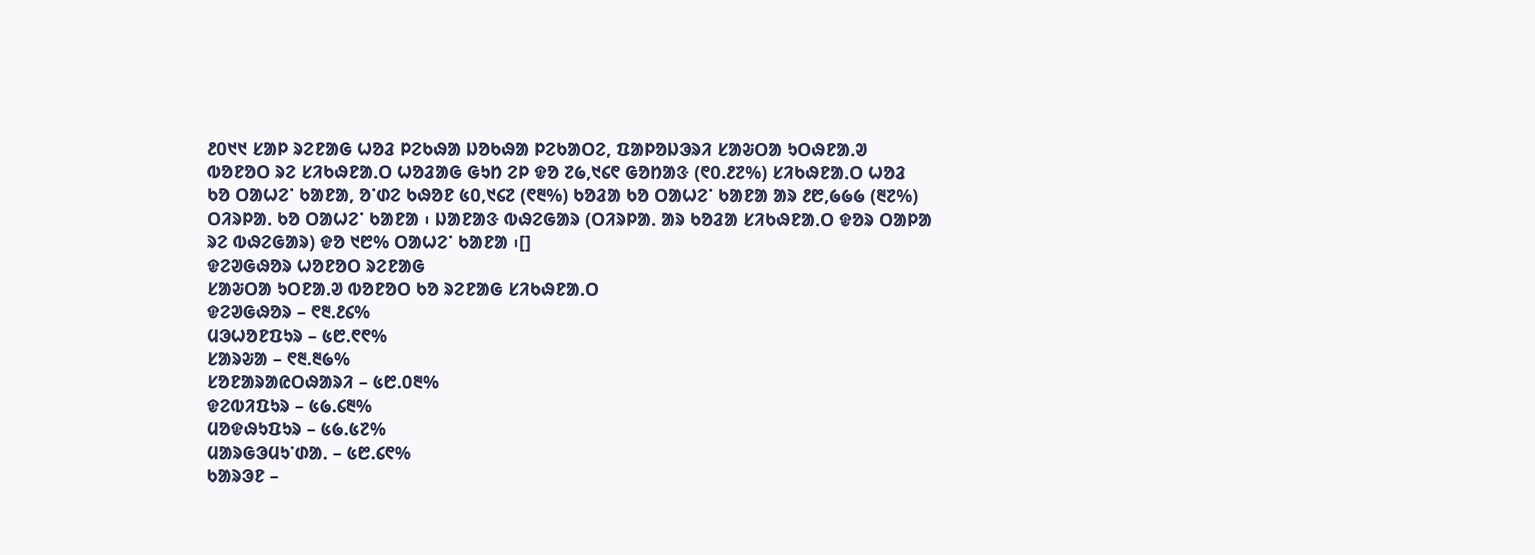᱒᱐᱑᱑ ᱥᱟᱞ ᱨᱮᱱᱟᱜ ᱦᱚᱲ ᱞᱮᱠᱷᱟ ᱡᱚᱠᱷᱟ ᱞᱮᱠᱟᱛᱮ, ᱯᱟᱞᱚᱡᱳᱨᱤ ᱥᱟᱶᱛᱟ ᱩᱛᱷᱱᱟᱹᱣ ᱵᱚᱱᱚᱛ ᱨᱮ ᱥᱤᱠᱷᱱᱟᱹᱛ ᱦᱚᱲᱟᱜ ᱜᱩᱴ ᱮᱞ ᱫᱚ ᱗᱙,᱑᱔᱖ ᱜᱚᱴᱟᱝ (᱖᱐.᱒᱗%) ᱥᱤᱠᱷᱱᱟᱹᱛ ᱦᱚᱲ ᱠᱚ ᱛᱟᱦᱮᱸ ᱠᱟᱱᱟ, ᱚᱸᱰᱮ ᱠᱷᱚᱱ ᱕᱐,᱑᱔᱗ (᱖᱓%) ᱠᱚᱲᱟ ᱠᱚ ᱛᱟᱦᱮᱸ ᱠᱟᱱᱟ ᱟᱨ ᱒᱘,᱙᱙᱙ (᱓᱗%) ᱛᱤᱨᱞᱟᱹ ᱠᱚ ᱛᱟᱦᱮᱸ ᱠᱟᱱᱟ ᱾ ᱡᱟᱱᱟᱝ ᱵᱷᱮᱜᱟᱨ (ᱛᱤᱨᱞᱟᱹ ᱟᱨ ᱠᱚᱲᱟ ᱥᱤᱠᱷᱱᱟᱹᱛ ᱫᱚᱨ ᱛᱟᱞᱟ ᱨᱮ ᱵᱷᱮᱜᱟᱨ) ᱫᱚ ᱑᱘% ᱛᱟᱦᱮᱸ ᱠᱟᱱᱟ ᱾[]
ᱫᱮᱣᱜᱷᱚᱨ ᱦᱚᱱᱚᱛ ᱨᱮᱱᱟᱜ
ᱥᱟᱶᱛᱟ ᱩᱛᱱᱟᱹᱣ ᱵᱚᱱᱚᱛ ᱠᱚ ᱨᱮᱱᱟᱜ ᱥᱤᱠᱷᱱᱟᱹᱛ
ᱫᱮᱣᱜᱷᱚᱨ – ᱖᱓.᱒᱔%
ᱢᱳᱦᱚᱱᱯᱩᱨ – ᱕᱘.᱖᱖%
ᱥᱟᱨᱶᱟ – ᱖᱓.᱓᱙%
ᱥᱚᱱᱟᱨᱟᱭᱛᱷᱟᱨᱤ – ᱕᱘.᱐᱓%
ᱫᱮᱵᱤᱯᱩᱨ – ᱕᱙.᱔᱓%
ᱢᱚᱫᱷᱩᱯᱩᱨ – ᱕᱙.᱕᱗%
ᱢᱟᱨᱜᱳᱢᱩᱸᱰᱟᱹ – ᱕᱘.᱔᱖%
ᱠᱟᱨᱳᱱ –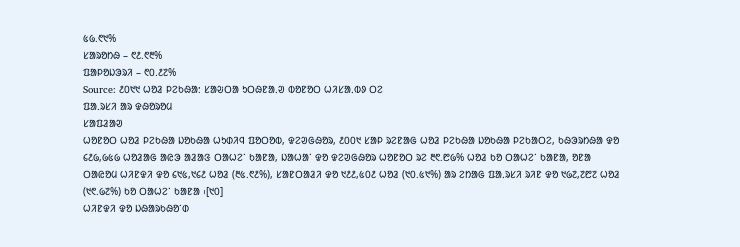᱕᱙.᱖᱑%
ᱥᱟᱨᱚᱴᱷ – ᱖᱒.᱖᱓%
ᱯᱟᱞᱚᱡᱳᱨᱤ – ᱖᱐.᱒᱗%
Source: ᱒᱐᱑᱑ ᱦᱚᱲ ᱞᱮᱠᱷᱟ: ᱥᱟᱶᱛᱟ ᱩᱛᱷᱱᱟᱹᱣ ᱵᱚᱱᱚᱛ ᱦᱤᱥᱟᱹᱵᱽ ᱛᱮ
ᱯᱟᱹᱨᱥᱤ ᱟᱨ ᱫᱷᱚᱨᱚᱢ
ᱥᱟᱯᱲᱟᱣ
ᱦᱚᱱᱚᱛ ᱦᱚᱲ ᱞᱮᱠᱷᱟ ᱡᱚᱠᱷᱟ ᱦᱩᱰᱤᱧ ᱯᱚᱛᱚᱵ, ᱫᱮᱣᱜᱷᱚᱨ, ᱒᱐᱐᱑ ᱥᱟᱞ ᱨᱮᱱᱟᱜ ᱦᱚᱲ ᱞᱮᱠᱷᱟ ᱡᱚᱠᱷᱟ ᱞᱮᱠᱟᱛᱮ, ᱠᱷᱳᱨᱴᱷᱟ ᱫᱚ ᱔᱒᱙,᱙᱕᱙ ᱦᱚᱲᱟᱜ ᱟᱭᱳ ᱟᱲᱟᱝ ᱛᱟᱦᱮᱸ ᱠᱟᱱᱟ, ᱡᱟᱦᱟᱸ ᱫᱚ ᱫᱮᱣᱜᱷᱚᱨ ᱦᱚᱱᱚᱛ ᱨᱮ ᱓᱖.᱘᱙% ᱦᱚᱲ ᱠᱚ ᱛᱟᱦᱮᱸ ᱠᱟᱱᱟ, ᱚᱱᱟ ᱛᱟᱭᱚᱢ ᱦᱤᱱᱫᱤ ᱫᱚ ᱔᱑᱕,᱑᱔᱒ ᱦᱚᱲ (᱓᱕.᱖᱒%), ᱥᱟᱱᱛᱟᱲᱤ ᱫᱚ ᱑᱒᱒,᱕᱐᱒ ᱦᱚᱲ (᱑᱐.᱕᱑%) ᱟᱨ ᱮᱴᱟᱜ ᱯᱟᱹᱨᱥᱤ ᱨᱤᱱ ᱫᱚ ᱑᱙᱗,᱗᱘᱗ ᱦᱚᱲ (᱑᱖.᱙᱗%) ᱠᱚ ᱛᱟᱦᱮᱸ ᱠᱟᱱᱟ ᱾[᱑᱐]
ᱦᱤᱱᱫᱤ ᱫᱚ ᱡᱷᱟᱨᱠᱷᱚᱸᱰ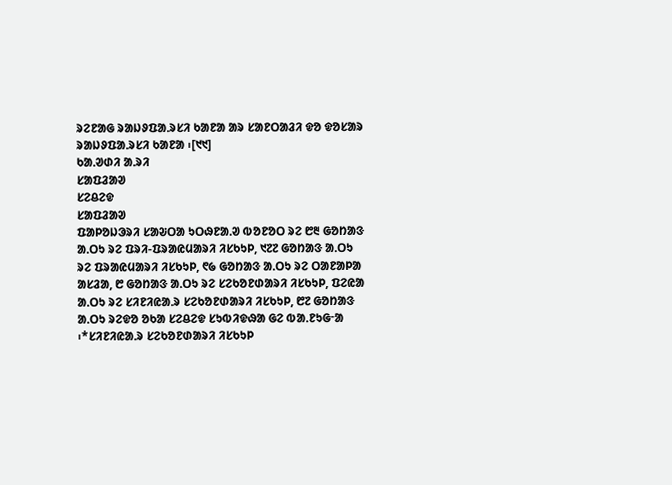ᱨᱮᱱᱟᱜ ᱨᱟᱡᱽᱯᱟᱹᱨᱥᱤ ᱠᱟᱱᱟ ᱟᱨ ᱥᱟᱱᱛᱟᱲᱤ ᱫᱚ ᱫᱚᱥᱟᱨ ᱨᱟᱡᱽᱯᱟᱹᱨᱥᱤ ᱠᱟᱱᱟ ᱾[᱑᱑]
ᱠᱟᱹᱣᱰᱤ ᱟᱹᱨᱤ
ᱥᱟᱯᱲᱟᱣ
ᱥᱮᱪᱮᱫ
ᱥᱟᱯᱲᱟᱣ
ᱯᱟᱞᱚᱡᱳᱨᱤ ᱥᱟᱶᱛᱟ ᱩᱛᱷᱱᱟᱹᱣ ᱵᱚᱱᱚᱛ ᱨᱮ ᱘᱓ ᱜᱚᱴᱟᱝ ᱟᱹᱛᱩ ᱨᱮ ᱯᱨᱤ-ᱯᱨᱟᱭᱢᱟᱨᱤ ᱤᱥᱠᱩᱞ, ᱑᱗᱗ ᱜᱚᱴᱟᱝ ᱟᱹᱛᱩ ᱨᱮ ᱯᱨᱟᱭᱢᱟᱨᱤ ᱤᱥᱠᱩᱞ, ᱖᱙ ᱜᱚᱴᱟᱝ ᱟᱹᱛᱩ ᱨᱮ ᱛᱟᱱᱟᱞᱟ ᱟᱥᱲᱟ, ᱘ ᱜᱚᱴᱟᱝ ᱟᱹᱛᱩ ᱨᱮ ᱥᱮᱠᱚᱱᱰᱟᱨᱤ ᱤᱥᱠᱩᱞ, ᱯᱮᱭᱟ ᱟᱹᱛᱩ ᱨᱮ ᱥᱤᱱᱤᱭᱟᱹᱨ ᱥᱮᱠᱚᱱᱰᱟᱨᱤ ᱤᱥᱠᱩᱞ, ᱘᱗ ᱜᱚᱴᱟᱝ ᱟᱹᱛᱩ ᱨᱮᱫᱚ ᱚᱠᱟ ᱥᱮᱪᱮᱫ ᱥᱩᱵᱤᱫᱷᱟ ᱜᱮ ᱵᱟᱹᱱᱩᱜᱼᱟ ᱾*ᱥᱤᱱᱤᱭᱟᱹᱨ ᱥᱮᱠᱚᱱᱰᱟᱨᱤ ᱤᱥᱠᱩᱞ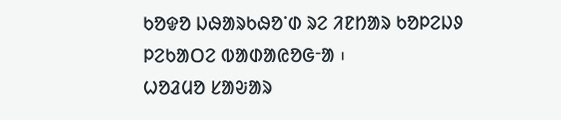ᱠᱚᱫᱚ ᱡᱷᱟᱨᱠᱷᱚᱸᱰ ᱨᱮ ᱤᱱᱴᱟᱨ ᱠᱚᱞᱮᱡᱽ ᱞᱮᱠᱟᱛᱮ ᱵᱟᱰᱟᱭᱚᱜᱼᱟ ᱾
ᱦᱚᱲᱢᱚ ᱥᱟᱶᱟᱨ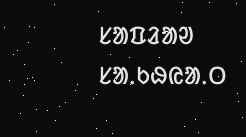ᱥᱟᱯᱲᱟᱣ
ᱥᱟᱹᱠᱷᱭᱟᱹᱛ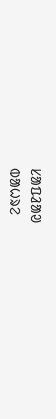ᱥᱟᱯᱲᱟᱣ
ᱵᱟᱦᱨᱮ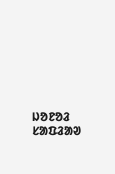ᱡᱚᱱᱚᱲ
ᱥᱟᱯᱲᱟᱣ